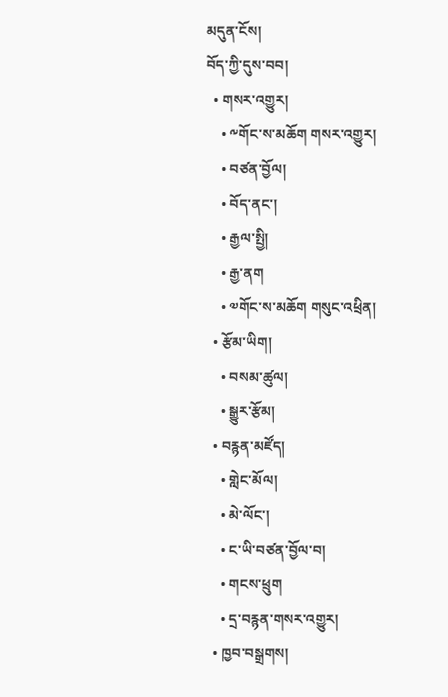མདུན་ངོས།
བོད་ཀྱི་དུས་བབ།
  • གསར་འགྱུར།
    • ༸གོང་ས་མཆོག གསར་འགྱུར།
    • བཙན་བྱོལ།
    • བོད་ནང་།
    • རྒྱལ་སྤྱི།
    • རྒྱ་ནག
    • ༧གོང་ས་མཆོག གསུང་འཕྲིན།
  • རྩོམ་ཡིག།
    • བསམ་ཚུལ།
    • སྒྱུར་རྩོམ།
  • བརྙན་མཛོད།
    • གླེང་མོལ།
    • མེ་ལོང་།
    • ང་ཡི་བཙན་བྱོལ་བ།
    • གངས་ཕྲུག
    • དྲ་བརྙན་གསར་འགྱུར།
  • ཁྱབ་བསྒྲགས།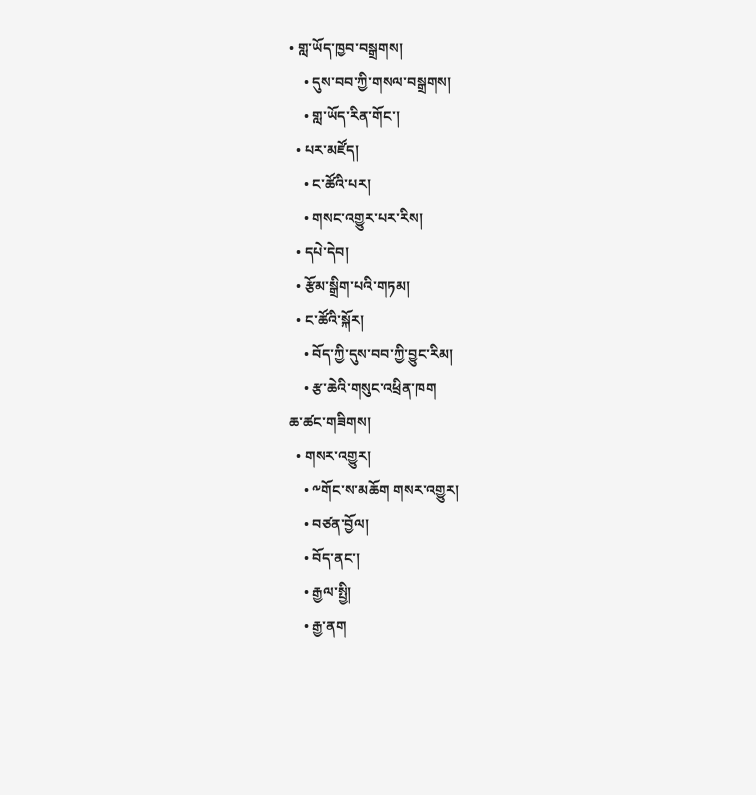• གླ་ཡོད་ཁྱབ་བསྒྲགས།
    • དུས་བབ་ཀྱི་གསལ་བསྒྲགས།
    • གླ་ཡོད་རིན་གོང་།
  • པར་མཛོད།
    • ང་ཚོའི་པར།
    • གསང་འགྱུར་པར་རིས།
  • དཔེ་དེབ།
  • རྩོམ་སྒྲིག་པའི་གཏམ།
  • ང་ཚོའི་སྐོར།
    • བོད་ཀྱི་དུས་བབ་ཀྱི་བྱུང་རིམ།
    • རྩ་ཆེའི་གསུང་འཕྲིན་ཁག
ཆ་ཚང་གཟིགས།
  • གསར་འགྱུར།
    • ༸གོང་ས་མཆོག གསར་འགྱུར།
    • བཙན་བྱོལ།
    • བོད་ནང་།
    • རྒྱལ་སྤྱི།
    • རྒྱ་ནག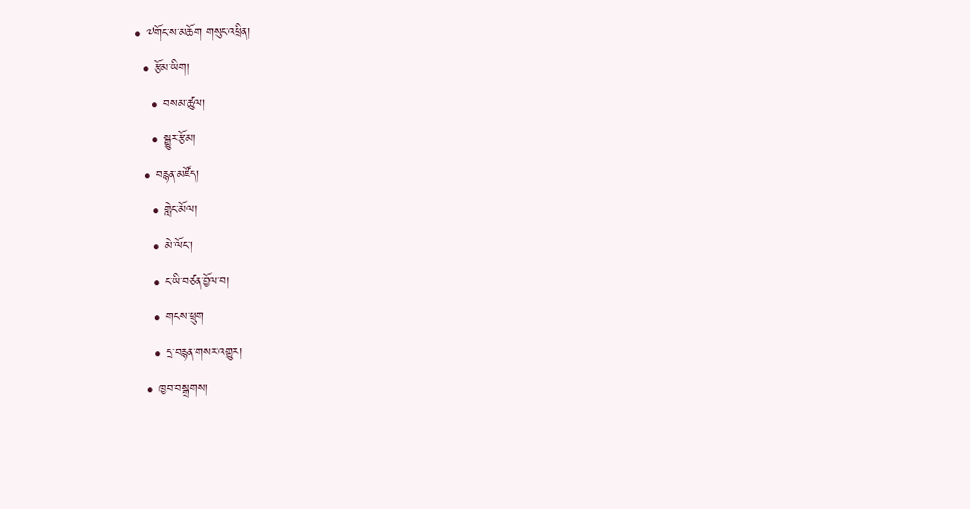• ༧གོང་ས་མཆོག གསུང་འཕྲིན།
  • རྩོམ་ཡིག།
    • བསམ་ཚུལ།
    • སྒྱུར་རྩོམ།
  • བརྙན་མཛོད།
    • གླེང་མོལ།
    • མེ་ལོང་།
    • ང་ཡི་བཙན་བྱོལ་བ།
    • གངས་ཕྲུག
    • དྲ་བརྙན་གསར་འགྱུར།
  • ཁྱབ་བསྒྲགས།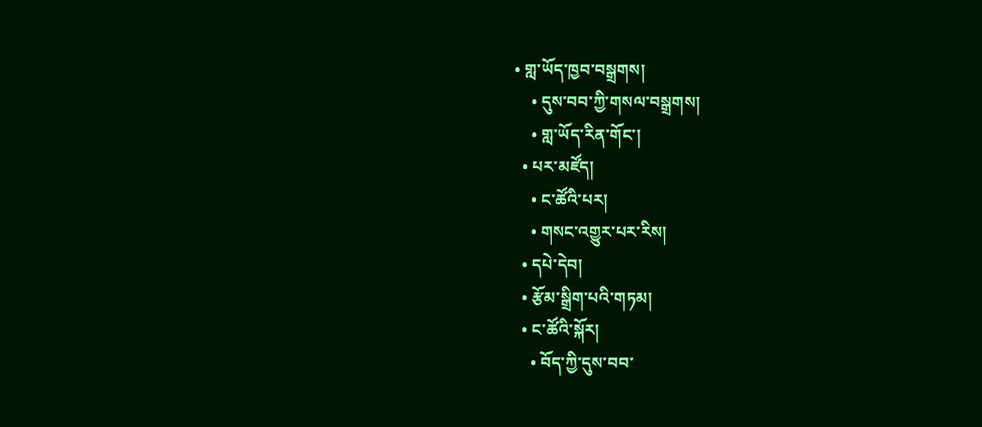• གླ་ཡོད་ཁྱབ་བསྒྲགས།
    • དུས་བབ་ཀྱི་གསལ་བསྒྲགས།
    • གླ་ཡོད་རིན་གོང་།
  • པར་མཛོད།
    • ང་ཚོའི་པར།
    • གསང་འགྱུར་པར་རིས།
  • དཔེ་དེབ།
  • རྩོམ་སྒྲིག་པའི་གཏམ།
  • ང་ཚོའི་སྐོར།
    • བོད་ཀྱི་དུས་བབ་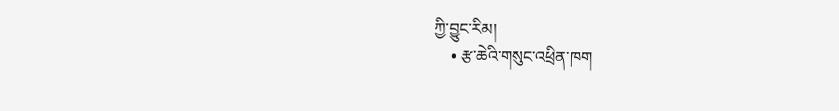ཀྱི་བྱུང་རིམ།
    • རྩ་ཆེའི་གསུང་འཕྲིན་ཁག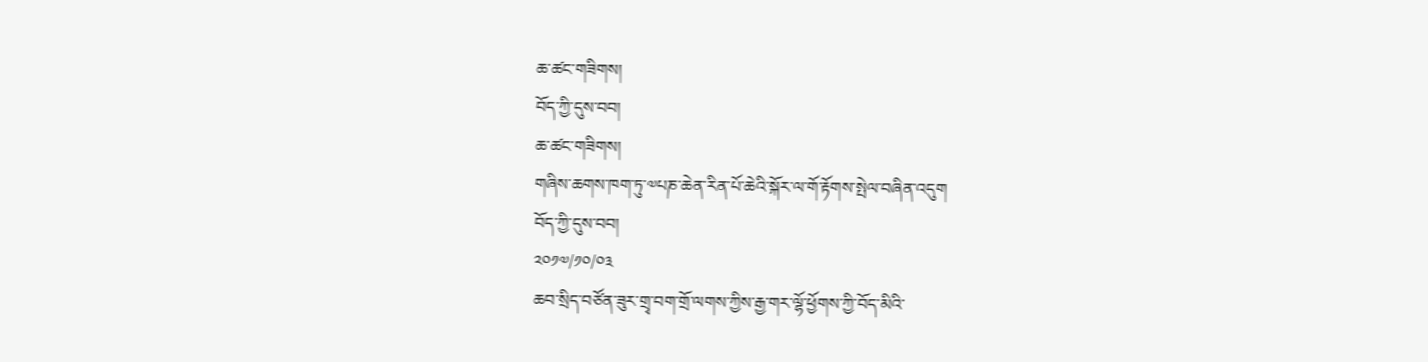ཆ་ཚང་གཟིགས།
བོད་ཀྱི་དུས་བབ།
ཆ་ཚང་གཟིགས།
གཞིས་ཆགས་ཁག་ཏུ་༧པཎ་ཆེན་རིན་པོ་ཆེའི་སྐོར་ལ་གོ་རྟོགས་སྤེལ་བཞིན་འདུག
བོད་ཀྱི་དུས་བབ།
༢༠༡༧/༡༠/༠༣
ཆབ་སྲིད་བཙོན་ཟུར་གྲྭ་བག་གྲོ་ལགས་ཀྱིས་རྒྱ་གར་ལྷོ་ཕྱོགས་ཀྱི་བོད་མིའི་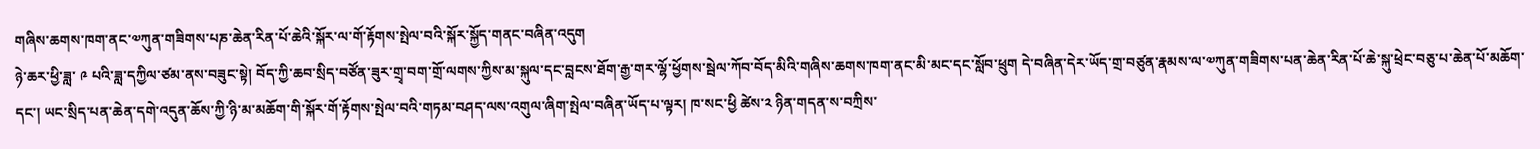གཞིས་ཆགས་ཁག་ནང་༧ཀུན་གཟིགས་པཎ་ཆེན་རིན་པོ་ཆེའི་སྐོར་ལ་གོ་རྟོགས་སྤེལ་བའི་སྐོར་སྐྱོད་གནང་བཞིན་འདུག
ཉེ་ཆར་ཕྱི་ཟླ་ ༩ པའི་ཟླ་དཀྱིལ་ཙམ་ནས་བཟུང་སྟེ། བོད་ཀྱི་ཆབ་སྲིད་བཙོན་ཟུར་གྲྭ་བག་གྲོ་ལགས་ཀྱིས་མ་སྐུལ་དང་བླངས་ཐོག་རྒྱ་གར་ལྷོ་ཕྱོགས་སྦེལ་ཀོབ་བོད་མིའི་གཞིས་ཆགས་ཁག་ནང་མི་མང་དང་སློབ་ཕྲུག དེ་བཞིན་དེར་ཡོད་གྲ་བཙུན་རྣམས་ལ་༧ཀུན་གཟིགས་པན་ཆེན་རིན་པོ་ཆེ་སྐུ་ཕྲེང་བཅུ་པ་ཆེན་པོ་མཆོག་དང་། ཡང་སྲིད་པན་ཆེན་དགེ་འདུན་ཆོས་ཀྱི་ཉི་མ་མཆོག་གི་སྐོར་གོ་རྟོགས་སྤེལ་བའི་གཏམ་བཤད་ལས་འགུལ་ཞིག་སྤེལ་བཞིན་ཡོད་པ་ལྟར། ཁ་སང་ཕྱི ཚེས་༢ ཉིན་གདན་ས་བཀྲིས་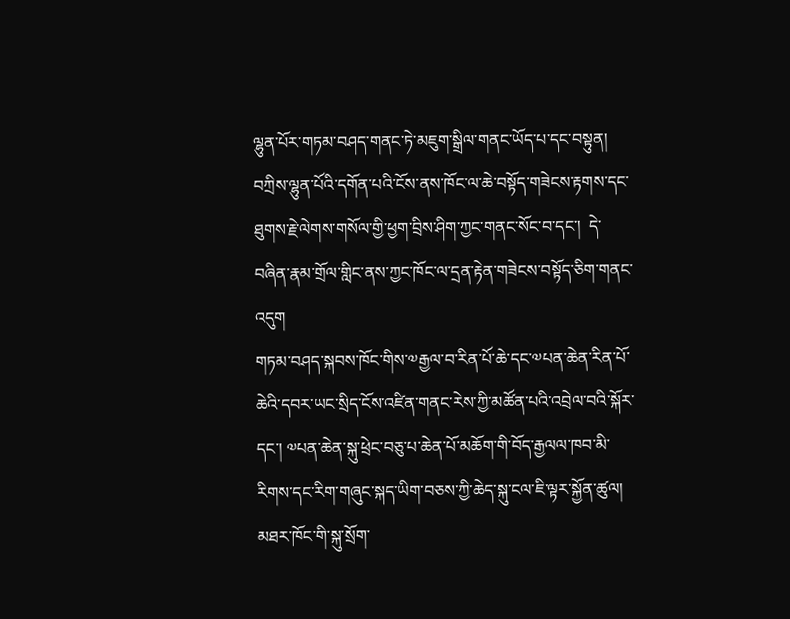ལྷུན་པོར་གཏམ་བཤད་གནང་ཏེ་མཇུག་སྒྲིལ་གནང་ཡོད་པ་དང་བསྟུན། བཀྲིས་ལྷུན་པོའི་དགོན་པའི་ངོས་ནས་ཁོང་ལ་ཆེ་བསྟོད་གཟེངས་རྟགས་དང་ཐུགས་རྗེ་ལེགས་གསོལ་གྱི་ཕྱག་བྲིས་ཤིག་ཀྱང་གནང་སོང་བ་དང་།  དེ་བཞིན་རྣམ་གྲོལ་གླིང་ནས་ཀྱང་ཁོང་ལ་དྲན་རྟེན་གཟེངས་བསྟོད་ཅིག་གནང་འདུག
གཏམ་བཤད་སྐབས་ཁོང་གིས་༧རྒྱལ་བ་རིན་པོ་ཆེ་དང་༧པན་ཆེན་རིན་པོ་ཆེའི་དབར་ཡང་སྲིད་ངོས་འཛིན་གནང་རེས་ཀྱི་མཚོན་པའི་འབྲེལ་བའི་སྐོར་དང་། ༧པན་ཆེན་སྐུ་ཕྲེང་བཅུ་པ་ཆེན་པོ་མཆོག་གི་བོད་རྒྱལལ་ཁབ་མི་རིགས་དང་རིག་གཞུང་སྐད་ཡིག་བཅས་ཀྱི་ཆེད་སྐུ་ངལ་ཇི་ལྟར་སྐྱོན་ཚུལ། མཐར་ཁོང་གི་སྐུ་སྲོག་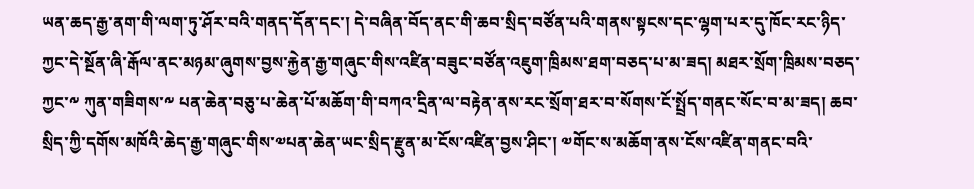ཡན་ཆད་རྒྱ་ནག་གི་ལག་ཏུ་ཤོར་བའི་གནད་དོན་དང་། དེ་བཞིན་བོད་ནང་གི་ཆབ་སྲིད་བཙོན་པའི་གནས་སྟངས་དང་ལྷག་པར་དུ་ཁོང་རང་ཉིད་ཀྱང་དེ་སྔོན་ཞི་རྒོལ་ནང་མཉམ་ཞུགས་བྱས་རྐྱེན་རྒྱ་གཞུང་གིས་འཛིན་བཟུང་བཙོན་འཇུག་ཁྲིམས་ཐག་བཅད་པ་མ་ཟད། མཐར་སྲོག་ཁྲིམས་བཅད་ཀྱང་༸ ཀུན་གཟིགས་༸ པན་ཆེན་བཅུ་པ་ཆེན་པོ་མཆོག་གི་བཀའ་དྲིན་ལ་བརྟེན་ནས་རང་སྲོག་ཐར་བ་སོགས་ངོ་སྤྲོད་གནང་སོང་བ་མ་ཟད། ཆབ་སྲིད་ཀྱི་དགོས་མཁོའི་ཆེད་རྒྱ་གཞུང་གིས་༧པན་ཆེན་ཡང་སྲིད་རྫུན་མ་ངོས་འཛིན་བྱས་ཤིང་། ༧གོང་ས་མཆོག་ནས་ངོས་འཛིན་གནང་བའི་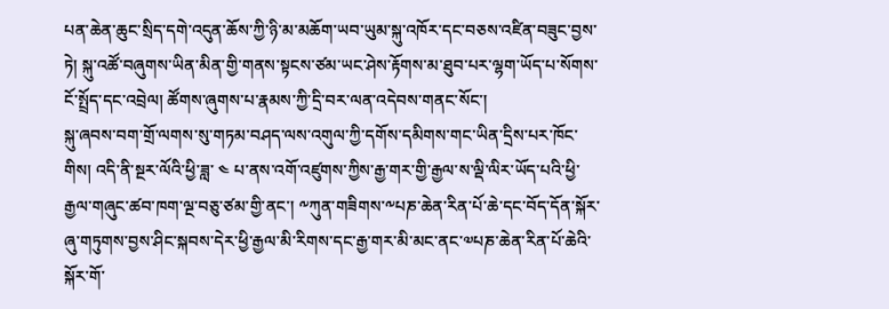པན་ཆེན་ཆུང་སྲིད་དགེ་འདུན་ཆོས་ཀྱི་ཉི་མ་མཆོག་ཡབ་ཡུམ་སྐུ་འཁོར་དང་བཅས་འཛིན་བཟུང་བྱས་ཏེ། སྐུ་འཚོ་བཞུགས་ཡིན་མིན་གྱི་གནས་སྟངས་ཙམ་ཡང་ཤེས་རྟོགས་མ་ཐུབ་པར་ལྷག་ཡོད་པ་སོགས་ངོ་སྤྲོད་དང་འབྲེལ། ཚོགས་ཞུགས་པ་རྣམས་ཀྱི་དྲི་བར་ལན་འདེབས་གནང་སོང་།
སྐུ་ཞབས་བག་གྲོ་ལགས་སུ་གཏམ་བཤད་ལས་འགུལ་ཀྱི་དགོས་དམིགས་གང་ཡིན་དྲིས་པར་ཁོང་གིས། འདི་ནི་སྔར་ལོའི་ཕྱི་ཟླ་ ༤ པ་ནས་འགོ་འཛུགས་ཀྱིས་རྒྱ་གར་གྱི་རྒྱལ་ས་ལྡི་ལིར་ཡོད་པའི་ཕྱི་རྒྱལ་གཞུང་ཚབ་ཁག་ལྔ་བཅུ་ཙམ་གྱི་ནང་། ༸ཀུན་གཟིགས་༸པཎ་ཆེན་རིན་པོ་ཆེ་དང་བོད་དོན་སྐོར་ཞུ་གཏུགས་བྱས་ཤིང་སྐབས་དེར་ཕྱི་རྒྱལ་མི་རིགས་དང་རྒྱ་གར་མི་མང་ནང་༧པཎ་ཆེན་རིན་པོ་ཆེའི་སྐོར་གོ་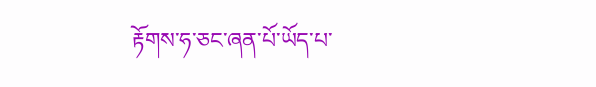རྟོགས་ཧ་ཅང་ཞན་པོ་ཡོད་པ་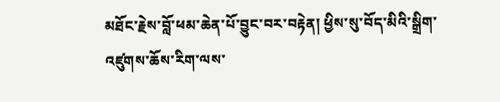མཐོང་རྗེས་བློ་ཕམ་ཆེན་པོ་བྱུང་བར་བརྟེན། ཕྱིས་སུ་བོད་མིའི་སྒྲིག་འཛུགས་ཆོས་རིག་ལས་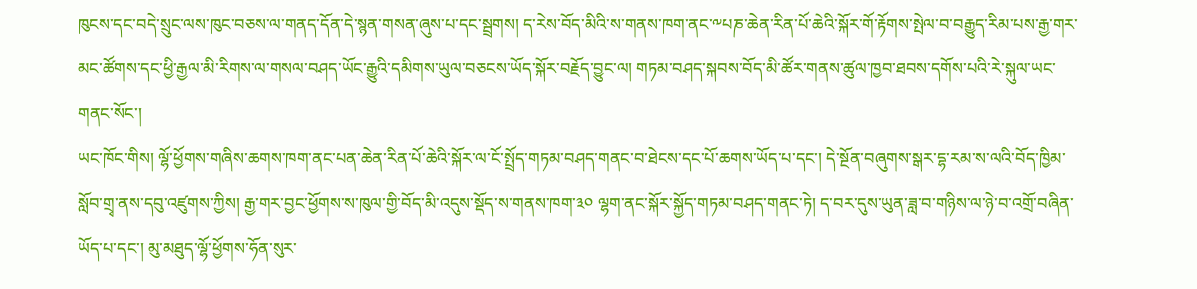ཁུངས་དང་བདེ་སྲུང་ལས་ཁུང་བཅས་ལ་གནད་དོན་དེ་སྙན་གསན་ཞུས་པ་དང་སྦྲགས། ད་རེས་བོད་མིའི་ས་གནས་ཁག་ནང་༸པཎ་ཆེན་རིན་པོ་ཆེའི་སྐོར་གོ་རྟོགས་སྤེལ་བ་བརྒྱུད་རིམ་པས་རྒྱ་གར་མང་ཚོགས་དང་ཕྱི་རྒྱལ་མི་རིགས་ལ་གསལ་བཤད་ཡོང་རྒྱུའི་དམིགས་ཡུལ་བཅངས་ཡོད་སྐོར་བརྗོད་བྱུང་ལ། གཏམ་བཤད་སྐབས་བོད་མི་ཚོར་གནས་ཚུལ་ཁྱབ་ཐབས་དགོས་པའི་རེ་སྐུལ་ཡང་གནང་སོང་།
ཡང་ཁོང་གིས། ལྷོ་ཕྱོགས་གཞིས་ཆགས་ཁག་ནང་པན་ཆེན་རིན་པོ་ཆེའི་སྐོར་ལ་ངོ་སྤྲོད་གཏམ་བཤད་གནང་བ་ཐེངས་དང་པོ་ཆགས་ཡོད་པ་དང་། དེ་སྔོན་བཞུགས་སྒར་དྷ་རམ་ས་ལའི་བོད་ཁྱིམ་སློབ་གྲྭ་ནས་དབུ་འཛུགས་ཀྱིས། རྒྱ་གར་བྱང་ཕྱོགས་ས་ཁུལ་གྱི་བོད་མི་འདུས་སྡོད་ས་གནས་ཁག་༣༠ ལྷག་ནང་སྐོར་སྐྱོད་གཏམ་བཤད་གནང་ཏེ། ད་བར་དུས་ཡུན་ཟླ་བ་གཉིས་ལ་ཉེ་བ་འགྲོ་བཞིན་ཡོད་པ་དང་། མུ་མཐུད་ལྷོ་ཕྱོགས་ཧོན་སུར་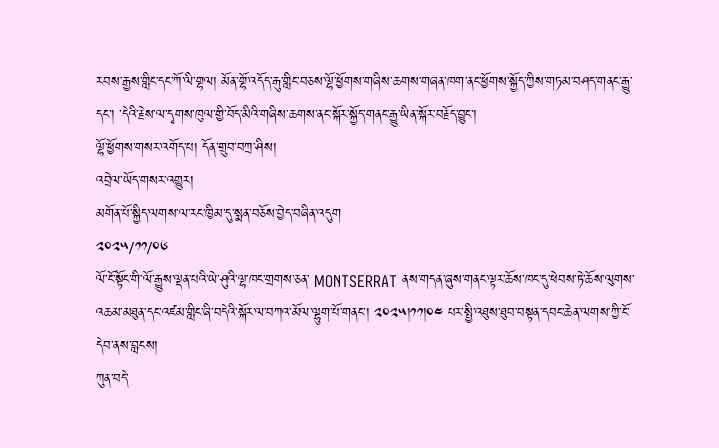རབས་རྒྱས་གླིང་དང་ཀོ་ལི་གྷལ། མོན་གྷོ་འདོད་རྒུ་གླིང་བཅས་ལྷོ་ཕྱོགས་གཞིས་ཆགས་གཞན་ཁག་ནང་ཕྱོགས་སྐྱོད་ཀྱིས་གཏམ་བཤད་གནང་རྒྱུ་དང་། ་དེའི་རྗེས་ལ་དྭགས་ཁུལ་གྱི་བོད་མིའི་གཞིས་ཆགས་ནང་སྐོར་སྐྱོད་གནང་རྒྱུ་ཡིན་སྐོར་བརྗོད་བྱུང་།
ལྷོ་ཕྱོགས་གསར་འགོད་པ། དོན་གྲུབ་བཀྲ་ཤིས།
འབྲེལ་ཡོད་གསར་འགྱུར།
མགོན་པོ་སྐྱིད་ལགས་ལ་རང་ཁྱིམ་དུ་སྨན་བཅོས་བྱེད་བཞིན་འདུག
༢༠༢༥/༡༡/༠༦
ལོ་ངོ་སྟོང་གི་ལོ་རྒྱུས་ལྡན་པའི་ཡེ་ཤུའི་ལྷ་ཁང་གྲགས་ཅན་ MONTSERRAT ནས་གདན་ཞུས་གནང་ལྟར་ཆོས་ཁང་དུ་ཕེབས་ཏེ་ཆོས་ལུགས་འཆམ་མཐུན་དང་འཛམ་གླིང་ཞི་བདེའི་སྐོར་ལ་བཀའ་མོལ་ལྷུག་པོ་གནང་། ༢༠༢༥།༡༡།༠༤ པར་སྤྱི་འཐུས་ཐུབ་བསྟན་དབང་ཆེན་ལགས་ཀྱི་ངོ་དེབ་ནས་བླངས།
ཀུན་བདེ་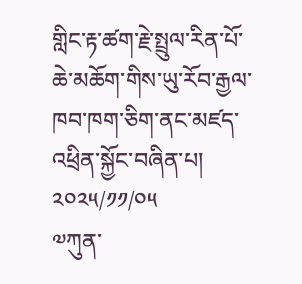གླིང་རྟ་ཚག་རྗེ་སྤྲུལ་རིན་པོ་ཆེ་མཆོག་གིས་ཡུ་རོབ་རྒྱལ་ཁབ་ཁག་ཅིག་ནང་མཛད་འཕྲིན་སྐྱོང་བཞིན་པ།
༢༠༢༥/༡༡/༠༥
༧ཀུན་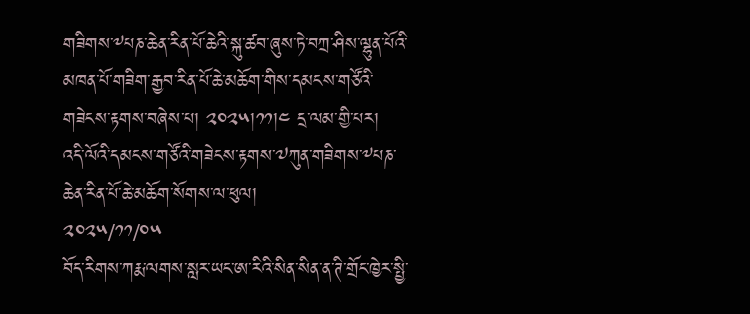གཟིགས་༸པཎ་ཆེན་རིན་པོ་ཆེའི་སྐུ་ཚབ་ཞུས་ཏེ་བཀྲ་ཤིས་ལྷུན་པོའི་མཁན་པོ་གཟིག་རྒྱབ་རིན་པོ་ཆེ་མཆོག་གིས་དམངས་གཙོའི་གཟེངས་རྟགས་བཞེས་པ། ༢༠༢༥།༡༡།༤ དྲ་ལམ་གྱི་པར།
འདི་ལོའི་དམངས་གཙོའི་གཟེངས་རྟགས་༧ཀུན་གཟིགས་༸པཎ་ཆེན་རིན་པོ་ཆེ་མཆོག་སོགས་ལ་ཕུལ།
༢༠༢༥/༡༡/༠༥
བོད་རིགས་ཀརྨ་ལགས་སླར་ཡང་ཨ་རིའི་སིན་སིན་ན་ཊི་གྲོང་ཁྱེར་སྤྱི་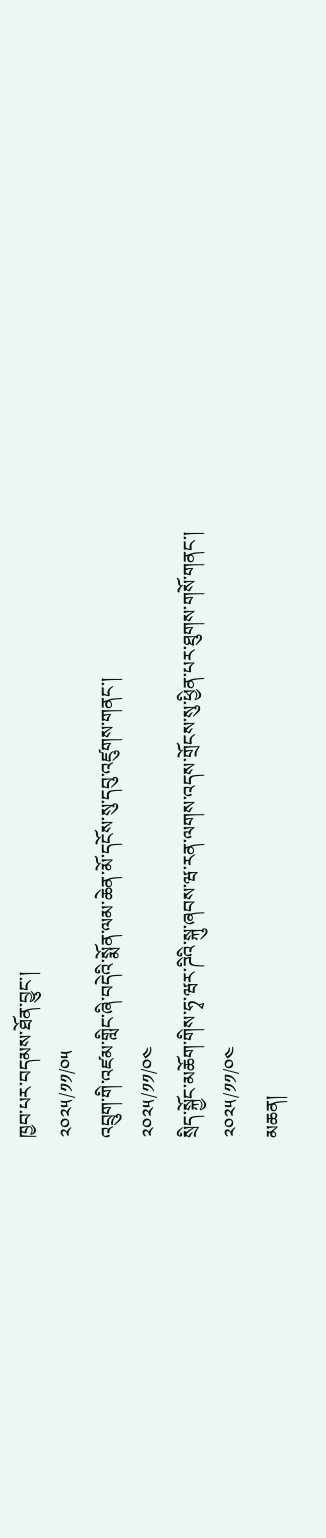ཁྱབ་པར་བདམས་ཐོན་བྱུང་།
༢༠༢༥/༡༡/༠༥
འབྲུག་གི་འཛམ་གླིང་ཞི་བདེའི་སྨོན་ལམ་ཆེན་མོ་དངོས་སུ་དབུ་འཛུགས་གནང་།
༢༠༢༥/༡༡/༠༤
སྲིད་སྐྱོང་མཆོག་གིས་ཧྭ་ཝར་ཌིའི་སྐུ་ཞབས་ཝ་རན་ལགས་འདས་གྲོངས་སུ་ཕྱིན་པར་ཐུགས་གསོ་གནང་།
༢༠༢༥/༡༡/༠༤
མཆན།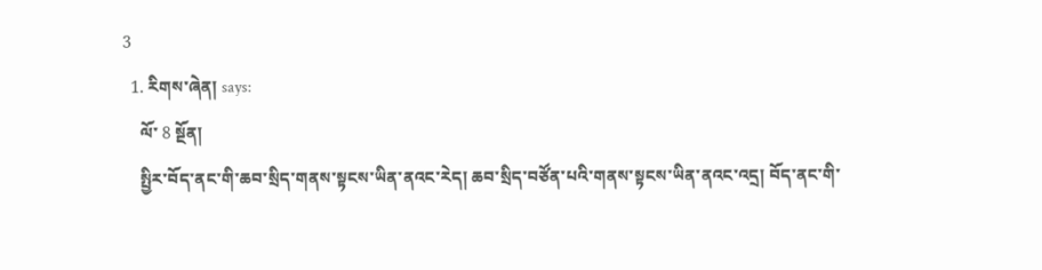3
  1. རིགས་ཞེན། says:
    ལོ་ 8 སྔོན།
    སྤྱིར་བོད་ནང་གི་ཆབ་སྲིད་གནས་སྟངས་ཡིན་ནའང་རེད། ཆབ་སྲིད་བཙོན་པའི་གནས་སྟངས་ཡིན་ནའང་འདྲ། བོད་ནང་གི་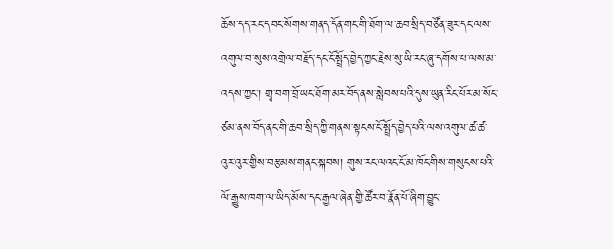ཆོས་དད་རང་དབང་སོགས་གནད་དོན་གང་གི་ཐོག་ལ་ཆབ་སྲིད་བཙོན་ཟུར་དང་ལས་འགུལ་བ་སུས་འགྲེལ་བརྗོད་དང་ངོ་སྤྲོད་བྱེད་ཀྱང་རྗེས་སུ་ཡི་རང་ཞུ་དགོས་པ་ལས་མ་འདས་ཀྱང་། གྲྭ་བག་བྲོ་ཡང་ཐོག་མར་བོད་ནས་སླེབས་པའི་དུས་ཡུན་རིང་པོར་མ་སོང་ཙམ་ནས་བོད་ནང་གི་ཆབ་སྲིད་ཀྱི་གནས་སྟངས་ངོ་སྤྲོད་བྱེད་པའི་ལས་འགུལ་ཚ་ཚ་འུར་འུར་གྱིས་བརྩམས་གནང་སྐབས། གུས་རང་ལའང་ངོ་མ་ཁོང་གིས་གསུངས་པའི་ལོ་རྒྱུས་ཁག་ལ་ཡིད་མོས་དང་རྒྱལ་ཞེན་གྱི་ཚོར་བ་རྣོན་པོ་ཞིག་བྱུང་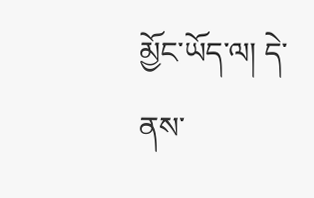མྱོང་ཡོད་ལ། དེ་ནས་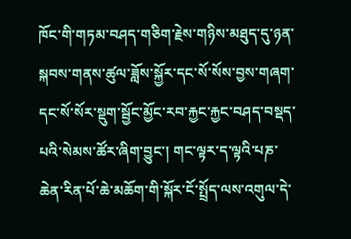ཁོང་གི་གཏམ་བཤད་གཅིག་རྗེས་གཉིས་མཐུད་དུ་ཉན་སྐབས་གནས་ཚུལ་ཟློས་སྐྱོར་དང་སོ་སོས་བྱས་གཞག་དང་སོ་སོར་སྡུག་སྦྱོང་མྱོང་རབ་རྐྱང་རྐྱང་བཤད་བསྡད་པའི་སེམས་ཚོར་ཞིག་བྱུང་། གང་ལྟར་ད་ལྟའི་པཎ་ཆེན་རིན་པོ་ཆེ་མཆོག་གི་སྐོར་ངོ་སྤྲོད་ལས་འགུལ་དེ་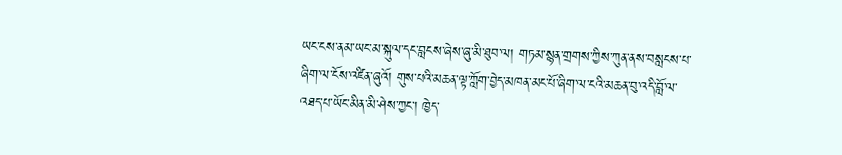ཡང་ངས་ནམ་ཡང་མ་སྐུལ་དང་བླངས་ཞེས་ཞུ་མི་ཐུབ་ལ། གཏམ་སྙན་གྲགས་ཀྱིས་ཀུན་ནས་བསླངས་པ་ཞིག་ལ་ངོས་འཛིན་ཞུའོ། གུས་པའི་མཆན་ལྟ་ཀློག་བྱེད་མཁན་མང་པོ་ཞིག་ལ་ངའི་མཆན་བུ་འདི་བློ་ལ་འཐད་པ་ཡོང་མིན་མི་ཤེས་ཀྱང་། ཁྱེད་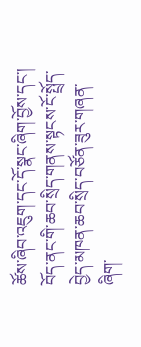ཚོས་ཞིབ་འཇུག་དང་དོ་སྣང་ཞིག་བྱོས་དང་། བོད་ནང་གི་ཆབ་སྲིད་གནས་སྟངས་ངོ་སྤྲོད་བྱེད་མཁན་ཆབ་སྲིད་བཙོན་ཟུར་གཞན་ཞིག་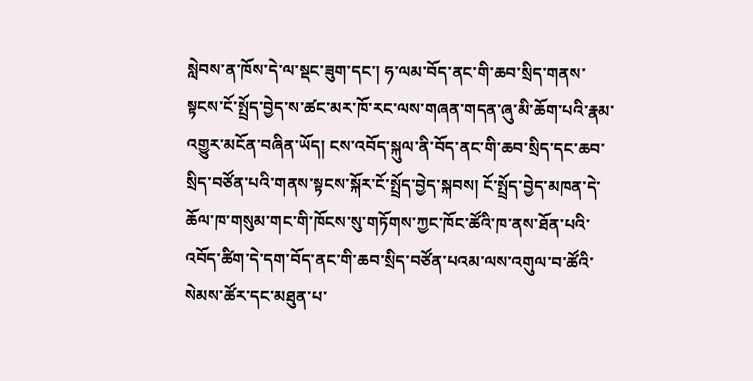སླེབས་ན་ཁོས་དེ་ལ་སྡང་ཟུག་དང་། ཧ་ལམ་བོད་ནང་གི་ཆབ་སྲིད་གནས་སྟངས་ངོ་སྤྲོད་བྱེད་ས་ཚང་མར་ཁོ་རང་ལས་གཞན་གདན་ཞུ་མི་ཆོག་པའི་རྣམ་འགྱུར་མངོན་བཞིན་ཡོད། ངས་འབོད་སྐུལ་ནི་བོད་ནང་གི་ཆབ་སྲིད་དང་ཆབ་སྲིད་བཙོན་པའི་གནས་སྟངས་སྐོར་ངོ་སྤྲོད་བྱེད་སྐབས། ངོ་སྤྲོད་བྱེད་མཁན་དེ་ཆོལ་ཁ་གསུམ་གང་གི་ཁོངས་སུ་གཏོགས་ཀྱང་ཁོང་ཚོའི་ཁ་ནས་ཐོན་པའི་འབོད་ཚིག་དེ་དག་བོད་ནང་གི་ཆབ་སྲིད་བཙོན་པའམ་ལས་འགུལ་བ་ཚོའི་སེམས་ཚོར་དང་མཐུན་པ་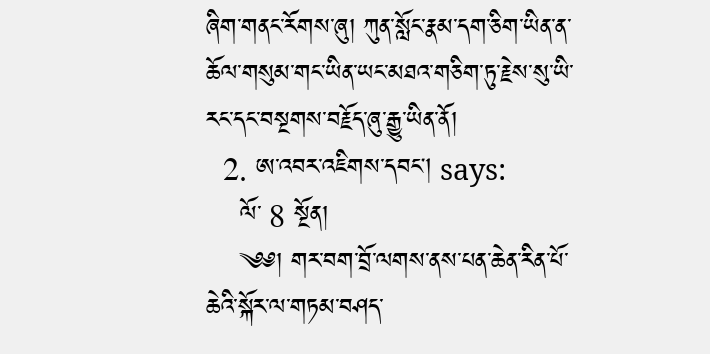ཞིག་གནང་རོགས་ཞུ། ཀུན་སློང་རྣམ་དག་ཅིག་ཡིན་ན་ཆོལ་གསུམ་གང་ཡིན་ཡང་མཐའ་གཅིག་ཏུ་རྗེས་སུ་ཡི་རང་དང་བསྔགས་བརྗོད་ཞུ་རྒྱུ་ཡིན་ནོ།
  2. ཨ་འབར་འཇིགས་དབང། says:
    ལོ་ 8 སྔོན།
    ༄༅། གར་བག་བྲོ་ལགས་ནས་པན་ཆེན་རིན་པོ་ཆེའི་སྐོར་ལ་གཏམ་བཤད་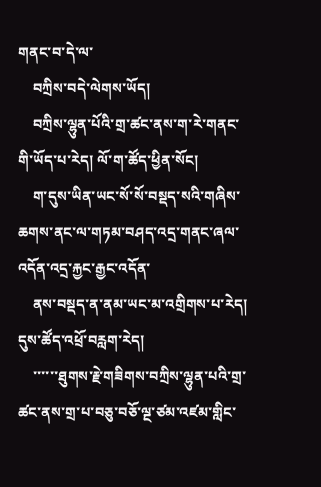གནང་བ་དེ་ལ་
    བཀྲིས་བདེ་ལེགས་ཡོད།
    བཀྲིས་ལྷུན་པོའི་གྲ་ཚང་ནས་ག་རེ་གནང་གི་ཡོད་པ་རེད། ལོ་ག་ཚོད་ཕྱིན་སོང།
    ག་དུས་ཡིན་ཡང་སོ་སོ་བསྡད་སའི་གཞིས་ཆགས་ནང་ལ་གཏམ་བཤད་འདྲ་གནང་ཞལ་འདོན་འདྲ་རྐྱང་རྒྱང་འདོན་
    ནས་བསྡད་ན་ནམ་ཡང་མ་འགྲིགས་པ་རེད། དུས་ཚོད་འཕྲོ་བརླག་རེད།
    ་་་་་་ཐུགས་རྗེ་གཟིགས་བཀྲིས་ལྷུན་པའི་གྲ་ཚང་ནས་གྲ་པ་བཅུ་བཅོ་ལྔ་ཙམ་འཛམ་གླིང་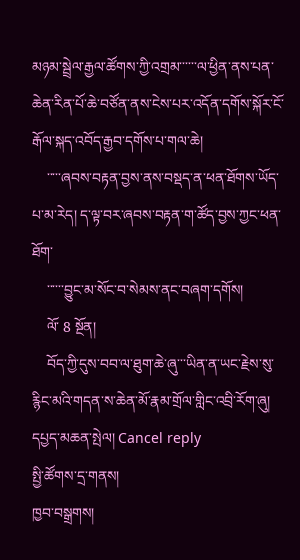མཉམ་སྦྲེལ་རྒྱལ་ཚོགས་ཀྱི་འགྲམ་་་་་་ལ་ཕྱིན་ནས་པན་ཆེན་རིན་པོ་ཆེ་བཙོན་ནས་ངེས་པར་འདོན་དགོས་སྐོར་ངོ་རྒོལ་སྐད་འབོད་རྒྱབ་དགོས་པ་གལ་ཆེ།
    ་་་་་ཞབས་བརྟན་བྱས་ནས་བསྡད་ན་ཕན་ཐོགས་ཡོད་པ་མ་རེད། ད་ལྟ་བར་ཞབས་བརྟན་ག་ཚོད་བྱས་ཀྱང་ཕན་ཐོག་
    ་་་་་་བྱུང་མ་སོང་བ་སེམས་ནང་བཞག་དགོས།
    ལོ་ 8 སྔོན།
    བོད་ཀྱི་དུས་བབ་ལ་ཐུག་ཆེ་ཞུ་་་ཡིན་ན་ཡང་རྗེས་སུ་རྙིང་མའི་གདན་ས་ཆེན་མོ་རྣམ་གྲོལ་གླིང་འབྲི་རོག་ཞུ།
དཔྱད་མཆན་སྤེལ། Cancel reply
སྤྱི་ཚོགས་དྲ་གནས།
ཁྱབ་བསྒྲགས།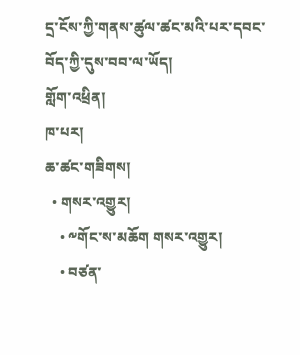དྲ་ངོས་ཀྱི་གནས་ཚུལ་ཚང་མའི་པར་དབང་བོད་ཀྱི་དུས་བབ་ལ་ཡོད།
གློག་འཕྲིན།
ཁ་པར།
ཆ་ཚང་གཟིགས།
  • གསར་འགྱུར།
    • ༸གོང་ས་མཆོག གསར་འགྱུར།
    • བཙན་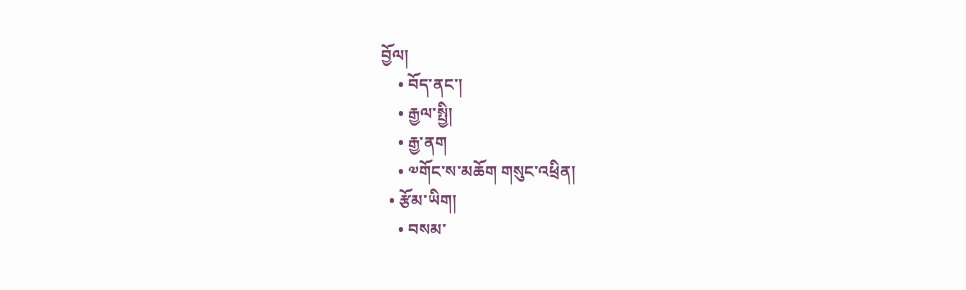བྱོལ།
    • བོད་ནང་།
    • རྒྱལ་སྤྱི།
    • རྒྱ་ནག
    • ༧གོང་ས་མཆོག གསུང་འཕྲིན།
  • རྩོམ་ཡིག།
    • བསམ་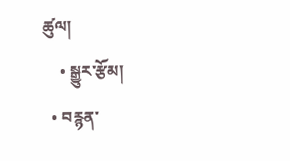ཚུལ།
    • སྒྱུར་རྩོམ།
  • བརྙན་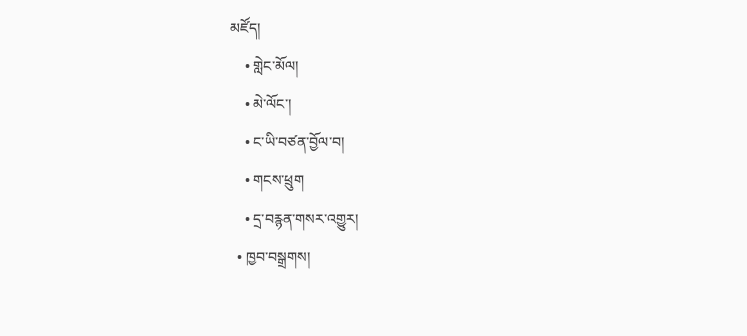མཛོད།
    • གླེང་མོལ།
    • མེ་ལོང་།
    • ང་ཡི་བཙན་བྱོལ་བ།
    • གངས་ཕྲུག
    • དྲ་བརྙན་གསར་འགྱུར།
  • ཁྱབ་བསྒྲགས།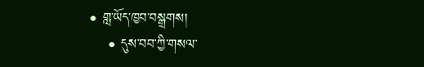• གླ་ཡོད་ཁྱབ་བསྒྲགས།
    • དུས་བབ་ཀྱི་གསལ་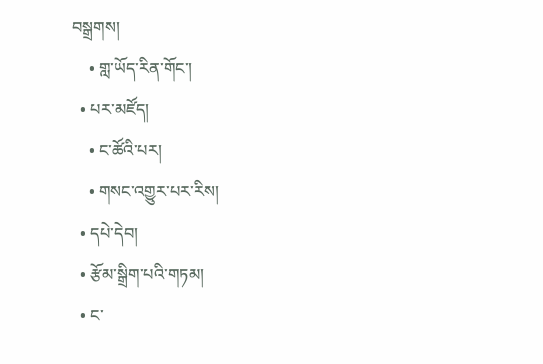བསྒྲགས།
    • གླ་ཡོད་རིན་གོང་།
  • པར་མཛོད།
    • ང་ཚོའི་པར།
    • གསང་འགྱུར་པར་རིས།
  • དཔེ་དེབ།
  • རྩོམ་སྒྲིག་པའི་གཏམ།
  • ང་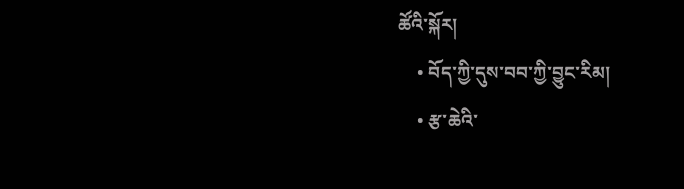ཚོའི་སྐོར།
    • བོད་ཀྱི་དུས་བབ་ཀྱི་བྱུང་རིམ།
    • རྩ་ཆེའི་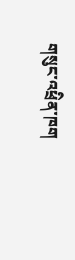གསུང་འཕྲིན་ཁག